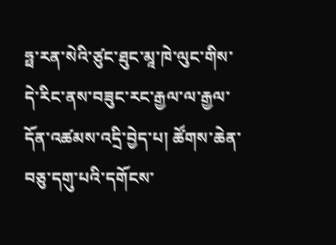ཧྥ་རན་སེའི་ཙུང་ཐུང་མཱ་ཁེ་ལུང་གིས་དེ་རིང་ནས་བཟུང་རང་རྒྱལ་ལ་རྒྱལ་དོན་འཚམས་འདྲི་བྱེད་པ། ཚོགས་ཆེན་བཅུ་དགུ་པའི་དགོངས་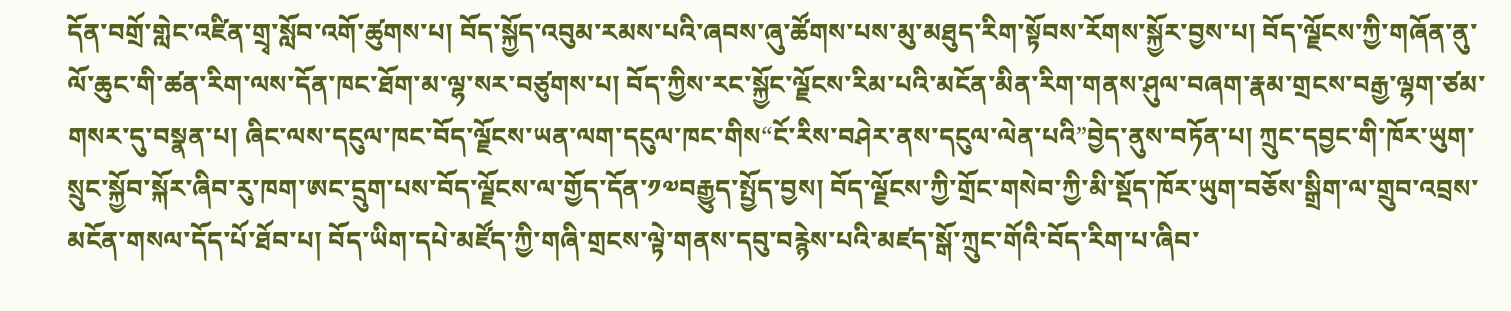དོན་བགྲོ་གླེང་འཛིན་གྲྭ་སློབ་འགོ་ཚུགས་པ། བོད་སྐྱོད་འབུམ་རམས་པའི་ཞབས་ཞུ་ཚོགས་པས་མུ་མཐུད་རིག་སྟོབས་རོགས་སྐྱོར་བྱས་པ། བོད་ལྗོངས་ཀྱི་གཞོན་ནུ་ལོ་ཆུང་གི་ཚན་རིག་ལས་དོན་ཁང་ཐོག་མ་ལྷ་སར་བཙུགས་པ། བོད་ཀྱིས་རང་སྐྱོང་ལྗོངས་རིམ་པའི་མངོན་མིན་རིག་གནས་ཤུལ་བཞག་རྣམ་གྲངས་བརྒྱ་ལྷག་ཙམ་གསར་དུ་བསྣན་པ། ཞིང་ལས་དངུལ་ཁང་བོད་ལྗོངས་ཡན་ལག་དངུལ་ཁང་གིས“ངོ་རིས་བཤེར་ནས་དངུལ་ལེན་པའི”བྱེད་ནུས་བཏོན་པ། ཀྲུང་དབྱང་གི་ཁོར་ཡུག་སྲུང་སྐྱོབ་སྐོར་ཞིབ་རུ་ཁག་ཨང་དྲུག་པས་བོད་ལྗོངས་ལ་གྱོད་དོན་༡༧བརྒྱུད་སྤྱོད་བྱས། བོད་ལྗོངས་ཀྱི་གྲོང་གསེབ་ཀྱི་མི་སྡོད་ཁོར་ཡུག་བཅོས་སྒྲིག་ལ་གྲུབ་འབྲས་མངོན་གསལ་དོད་པོ་ཐོབ་པ། བོད་ཡིག་དཔེ་མཛོད་ཀྱི་གཞི་གྲངས་ལྟེ་གནས་དབུ་བརྙེས་པའི་མཛད་སྒོ་ཀྲུང་གོའི་བོད་རིག་པ་ཞིབ་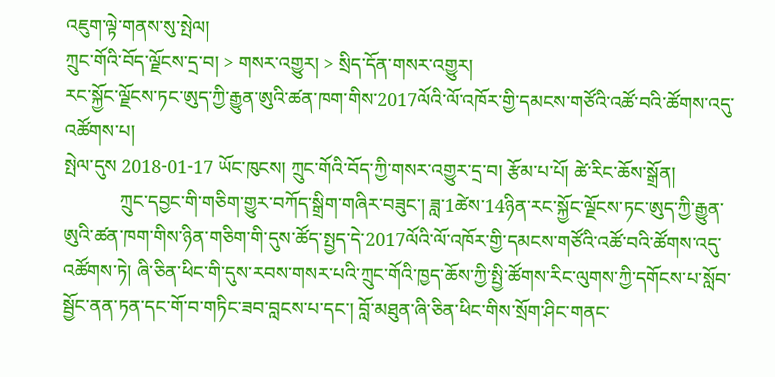འཇུག་ལྟེ་གནས་སུ་སྤེལ།
ཀྲུང་གོའི་བོད་ལྗོངས་དྲ་བ། > གསར་འགྱུར། > སྲིད་དོན་གསར་འགྱུར།
རང་སྐྱོང་ལྗོངས་ཏང་ཨུད་ཀྱི་རྒྱུན་ཨུའི་ཚན་ཁག་གིས་2017ལོའི་ལོ་འཁོར་གྱི་དམངས་གཙོའི་འཚོ་བའི་ཚོགས་འདུ་འཚོགས་པ།
སྤེལ་དུས 2018-01-17 ཡོང་ཁུངས། ཀྲུང་གོའི་བོད་ཀྱི་གསར་འགྱུར་དྲ་བ། རྩོམ་པ་པོ། ཚེ་རིང་ཆོས་སྒྲོན།
            ཀྲུང་དབྱང་གི་གཅིག་གྱུར་བཀོད་སྒྲིག་གཞིར་བཟུང་། ཟླ་1ཚེས་14ཉིན་རང་སྐྱོང་ལྗོངས་ཏང་ཨུད་ཀྱི་རྒྱུན་ཨུའི་ཚན་ཁག་གིས་ཉིན་གཅིག་གི་དུས་ཚོད་སྤྱད་དེ་2017ལོའི་ལོ་འཁོར་གྱི་དམངས་གཙོའི་འཚོ་བའི་ཚོགས་འདུ་འཚོགས་ཏེ། ཞི་ཅིན་ཕིང་གི་དུས་རབས་གསར་པའི་ཀྲུང་གོའི་ཁྱད་ཆོས་ཀྱི་སྤྱི་ཚོགས་རིང་ལུགས་ཀྱི་དགོངས་པ་སློབ་སྦྱོང་ནན་ཏན་དང་གོ་བ་གཏིང་ཟབ་བླངས་པ་དང་། བློ་མཐུན་ཞི་ཅིན་ཕིང་གིས་སྲོག་ཤིང་གནང་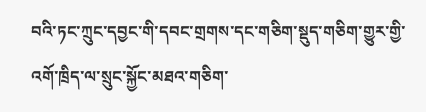བའི་ཏང་ཀྲུང་དབྱང་གི་དབང་གྲགས་དང་གཅིག་སྡུད་གཅིག་གྱུར་གྱི་འགོ་ཁྲིད་ལ་སྲུང་སྐྱོང་མཐའ་གཅིག་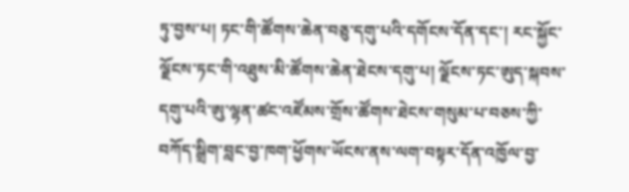ཏུ་བྱས་པ། ཏང་གི་ཚོགས་ཆེན་བཅུ་དགུ་པའི་དགོངས་དོན་དང་། རང་སྐྱོང་ལྗོངས་ཏང་གི་འཐུས་མི་ཚོགས་ཆེན་ཐེངས་དགུ་པ། ལྗོངས་ཏང་ཨུད་སྐབས་དགུ་པའི་ཨུ་ལྷན་ཚང་འཛོམས་གྲོས་ཚོགས་ཐེངས་གསུམ་པ་བཅས་ཀྱི་བཀོད་སྒྲིག་བླང་བྱ་ཁག་ཕྱོགས་ཡོངས་ནས་ལག་བསྟར་དོན་འཁྱོལ་བྱ་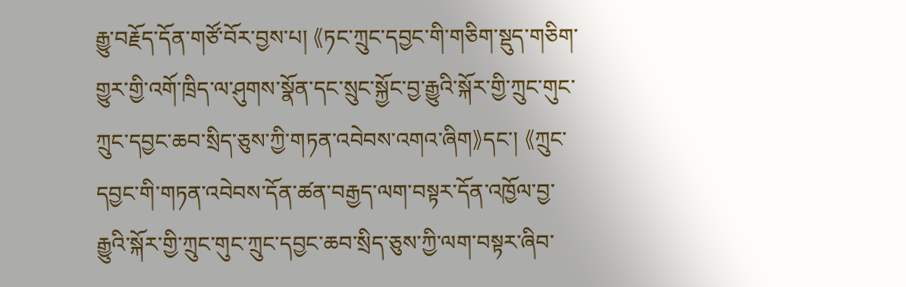རྒྱུ་བརྗོད་དོན་གཙོ་བོར་བྱས་པ། 《ཏང་ཀྲུང་དབྱང་གི་གཅིག་སྡུད་གཅིག་གྱུར་གྱི་འགོ་ཁྲིད་ལ་ཤུགས་སྣོན་དང་སྲུང་སྐྱོང་བྱ་རྒྱུའི་སྐོར་གྱི་ཀྲུང་གུང་ཀྲུང་དབྱང་ཆབ་སྲིད་ཅུས་ཀྱི་གཏན་འབེབས་འགའ་ཞིག》དང་། 《ཀྲུང་དབྱང་གི་གཏན་འབེབས་དོན་ཚན་བརྒྱད་ལག་བསྟར་དོན་འཁྱོལ་བྱ་རྒྱུའི་སྐོར་གྱི་ཀྲུང་གུང་ཀྲུང་དབྱང་ཆབ་སྲིད་ཅུས་ཀྱི་ལག་བསྟར་ཞིབ་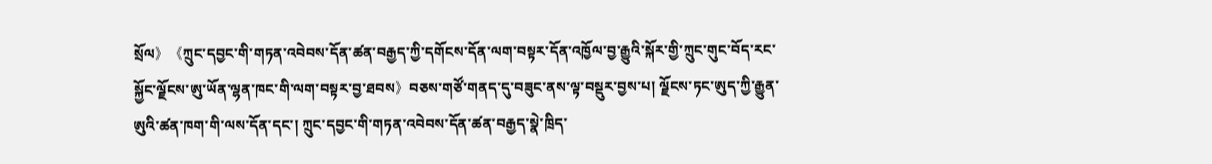སྲོལ》《ཀྲུང་དབྱང་གི་གཏན་འབེབས་དོན་ཚན་བརྒྱད་ཀྱི་དགོངས་དོན་ལག་བསྟར་དོན་འཁྱོལ་བྱ་རྒྱུའི་སྐོར་གྱི་ཀྲུང་གུང་བོད་རང་སྐྱོང་ལྗོངས་ཨུ་ཡོན་ལྷན་ཁང་གི་ལག་བསྟར་བྱ་ཐབས》བཅས་གཙོ་གནད་དུ་བཟུང་ནས་ལྟ་བསྡུར་བྱས་པ། ལྗོངས་ཏང་ཨུད་ཀྱི་རྒྱུན་ཨུའི་ཚན་ཁག་གི་ལས་དོན་དང་། ཀྲུང་དབྱང་གི་གཏན་འབེབས་དོན་ཚན་བརྒྱད་སྣེ་ཁྲིད་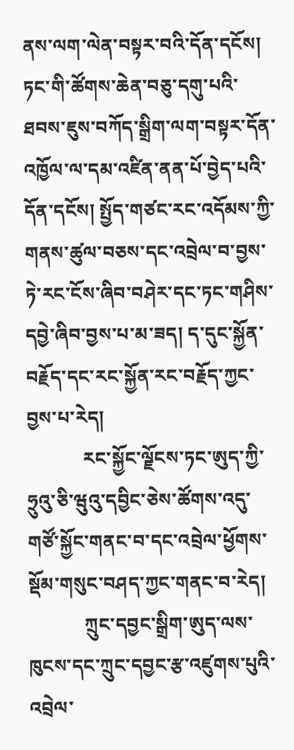ནས་ལག་ལེན་བསྟར་བའི་དོན་དངོས། ཏང་གི་ཚོགས་ཆེན་བཅུ་དགུ་པའི་ཐབས་ཇུས་བཀོད་སྒྲིག་ལག་བསྟར་དོན་འཁྱོལ་ལ་དམ་འཛིན་ནན་པོ་བྱེད་པའི་དོན་དངོས། སྤྱོད་གཙང་རང་འདོམས་ཀྱི་གནས་ཚུལ་བཅས་དང་འབྲེལ་བ་བྱས་ཏེ་རང་ངོས་ཞིབ་བཤེར་དང་ཏང་གཤིས་དབྱེ་ཞིབ་བྱས་པ་མ་ཟད། ད་དུང་སྐྱོན་བརྗོད་དང་རང་སྐྱོན་རང་བརྗོད་ཀྱང་བྱས་པ་རེད།
            རང་སྐྱོང་ལྗོངས་ཏང་ཨུད་ཀྱི་ཧྲུའུ་ཅི་ཝུའུ་དབྱིང་ཅེས་ཚོགས་འདུ་གཙོ་སྐྱོང་གནང་བ་དང་འབྲེལ་ཕྱོགས་སྡོམ་གསུང་བཤད་ཀྱང་གནང་བ་རེད།
            ཀྲུང་དབྱང་སྒྲིག་ཨུད་ལས་ཁུངས་དང་ཀྲུང་དབྱང་རྩ་འཛུགས་པུའི་འབྲེལ་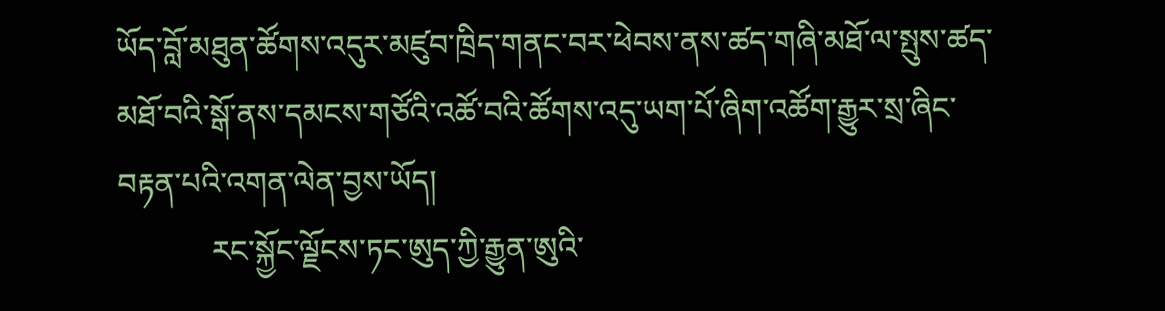ཡོད་བློ་མཐུན་ཚོགས་འདུར་མཛུབ་ཁྲིད་གནང་བར་ཕེབས་ནས་ཚད་གཞི་མཐོ་ལ་སྤུས་ཚད་མཐོ་བའི་སྒོ་ནས་དམངས་གཙོའི་འཚོ་བའི་ཚོགས་འདུ་ཡག་པོ་ཞིག་འཚོག་རྒྱུར་སྲ་ཞིང་བརྟན་པའི་འགན་ལེན་བྱས་ཡོད།
            རང་སྐྱོང་ལྗོངས་ཏང་ཨུད་ཀྱི་རྒྱུན་ཨུའི་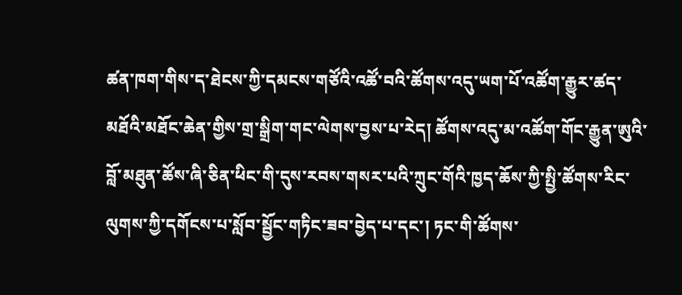ཚན་ཁག་གིས་ད་ཐེངས་ཀྱི་དམངས་གཙོའི་འཚོ་བའི་ཚོགས་འདུ་ཡག་པོ་འཚོག་རྒྱུར་ཚད་མཐོའི་མཐོང་ཆེན་གྱིས་གྲ་སྒྲིག་གང་ལེགས་བྱས་པ་རེད། ཚོགས་འདུ་མ་འཚོག་གོང་རྒྱུན་ཨུའི་བློ་མཐུན་ཚོས་ཞི་ཅིན་ཕིང་གི་དུས་རབས་གསར་པའི་ཀྲུང་གོའི་ཁྱད་ཆོས་ཀྱི་སྤྱི་ཚོགས་རིང་ལུགས་ཀྱི་དགོངས་པ་སློབ་སྦྱོང་གཏིང་ཟབ་བྱེད་པ་དང་། ཏང་གི་ཚོགས་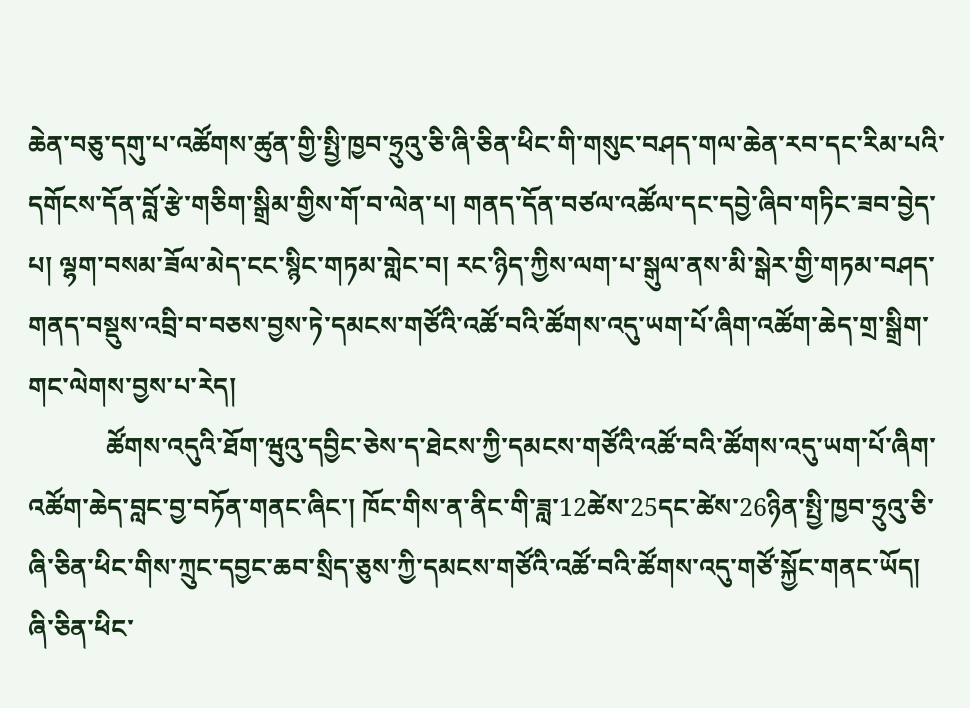ཆེན་བཅུ་དགུ་པ་འཚོགས་ཚུན་གྱི་སྤྱི་ཁྱབ་ཧྲུའུ་ཅི་ཞི་ཅིན་ཕིང་གི་གསུང་བཤད་གལ་ཆེན་རབ་དང་རིམ་པའི་དགོངས་དོན་བློ་རྩེ་གཅིག་སྒྲིམ་གྱིས་གོ་བ་ལེན་པ། གནད་དོན་བཙལ་འཚོལ་དང་དབྱེ་ཞིབ་གཏིང་ཟབ་བྱེད་པ། ལྷག་བསམ་ཟོལ་མེད་ངང་སྙིང་གཏམ་གླེང་བ། རང་ཉིད་ཀྱིས་ལག་པ་སྒུལ་ནས་མི་སྒེར་གྱི་གཏམ་བཤད་གནད་བསྡུས་འབྲི་བ་བཅས་བྱས་ཏེ་དམངས་གཙོའི་འཚོ་བའི་ཚོགས་འདུ་ཡག་པོ་ཞིག་འཚོག་ཆེད་གྲ་སྒྲིག་གང་ལེགས་བྱས་པ་རེད།
            ཚོགས་འདུའི་ཐོག་ཝུའུ་དབྱིང་ཅེས་ད་ཐེངས་ཀྱི་དམངས་གཙོའི་འཚོ་བའི་ཚོགས་འདུ་ཡག་པོ་ཞིག་འཚོག་ཆེད་བླང་བྱ་བཏོན་གནང་ཞིང་། ཁོང་གིས་ན་ནིང་གི་ཟླ་12ཚེས་25དང་ཚེས་26ཉིན་སྤྱི་ཁྱབ་ཧྲུའུ་ཅི་ཞི་ཅིན་ཕིང་གིས་ཀྲུང་དབྱང་ཆབ་སྲིད་ཅུས་ཀྱི་དམངས་གཙོའི་འཚོ་བའི་ཚོགས་འདུ་གཙོ་སྐྱོང་གནང་ཡོད། ཞི་ཅིན་ཕིང་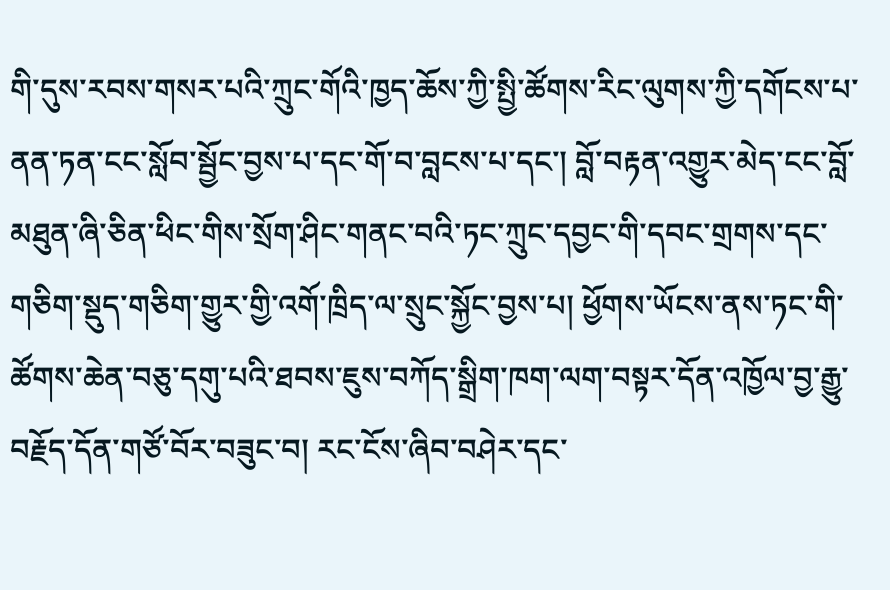གི་དུས་རབས་གསར་པའི་ཀྲུང་གོའི་ཁྱད་ཆོས་ཀྱི་སྤྱི་ཚོགས་རིང་ལུགས་ཀྱི་དགོངས་པ་ནན་ཏན་ངང་སློབ་སྦྱོང་བྱས་པ་དང་གོ་བ་བླངས་པ་དང་། བློ་བརྟན་འགྱུར་མེད་ངང་བློ་མཐུན་ཞི་ཅིན་ཕིང་གིས་སྲོག་ཤིང་གནང་བའི་ཏང་ཀྲུང་དབྱང་གི་དབང་གྲགས་དང་གཅིག་སྡུད་གཅིག་གྱུར་གྱི་འགོ་ཁྲིད་ལ་སྲུང་སྐྱོང་བྱས་པ། ཕྱོགས་ཡོངས་ནས་ཏང་གི་ཚོགས་ཆེན་བཅུ་དགུ་པའི་ཐབས་ཇུས་བཀོད་སྒྲིག་ཁག་ལག་བསྟར་དོན་འཁྱོལ་བྱ་རྒྱུ་བརྗོད་དོན་གཙོ་བོར་བཟུང་བ། རང་ངོས་ཞིབ་བཤེར་དང་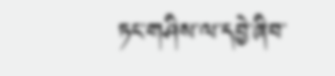ཏང་གཤིས་ལ་དབྱེ་ཞིབ་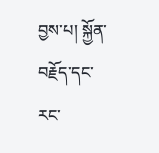བྱས་པ། སྐྱོན་བརྗོད་དང་རང་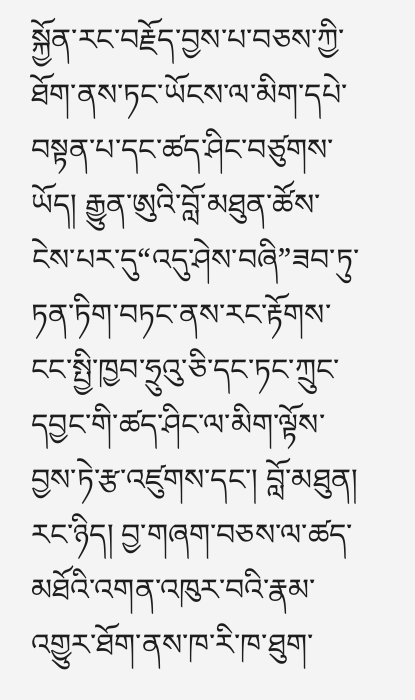སྐྱོན་རང་བརྗོད་བྱས་པ་བཅས་ཀྱི་ཐོག་ནས་ཏང་ཡོངས་ལ་མིག་དཔེ་བསྟན་པ་དང་ཚད་ཤིང་བཙུགས་ཡོད། རྒྱུན་ཨུའི་བློ་མཐུན་ཚོས་ངེས་པར་དུ“འདུ་ཤེས་བཞི”ཟབ་ཏུ་ཏན་ཏིག་བཏང་ནས་རང་རྟོགས་ངང་སྤྱི་ཁྱབ་ཧྲུའུ་ཅི་དང་ཏང་ཀྲུང་དབྱང་གི་ཚད་ཤིང་ལ་མིག་ལྟོས་བྱས་ཏེ་རྩ་འཛུགས་དང་། བློ་མཐུན། རང་ཉིད། བྱ་གཞག་བཅས་ལ་ཚད་མཐོའི་འགན་འཁུར་བའི་རྣམ་འགྱུར་ཐོག་ནས་ཁ་རི་ཁ་ཐུག་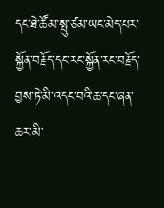དང་ཐེ་ཚོམ་སྤུ་ཙམ་ཡང་མེད་པར་སྐྱོན་བརྗོད་དང་རང་སྐྱོན་རང་བརྗོད་བྱས་ཏེ་མི་འདང་བའི་ཆ་དང་ཞན་ཆར་མི་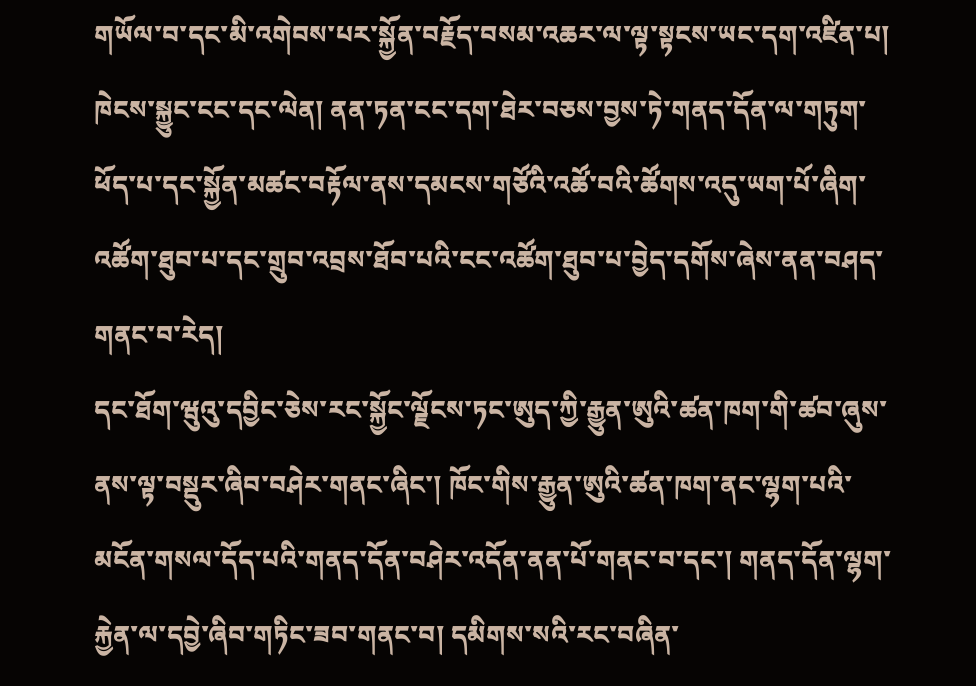གཡོལ་བ་དང་མི་འགེབས་པར་སྐྱོན་བརྗོད་བསམ་འཆར་ལ་ལྟ་སྟངས་ཡང་དག་འཛིན་པ། ཁེངས་སྐྱུང་ངང་དང་ལེན། ནན་ཏན་ངང་དག་ཐེར་བཅས་བྱས་ཏེ་གནད་དོན་ལ་གཏུག་ཕོད་པ་དང་སྐྱོན་མཚང་བརྟོལ་ནས་དམངས་གཙོའི་འཚོ་བའི་ཚོགས་འདུ་ཡག་པོ་ཞིག་འཚོག་ཐུབ་པ་དང་གྲུབ་འབྲས་ཐོབ་པའི་ངང་འཚོག་ཐུབ་པ་བྱེད་དགོས་ཞེས་ནན་བཤད་གནང་བ་རེད།
དང་ཐོག་ཝུའུ་དབྱིང་ཅེས་རང་སྐྱོང་ལྗོངས་ཏང་ཨུད་ཀྱི་རྒྱུན་ཨུའི་ཚན་ཁག་གི་ཚབ་ཞུས་ནས་ལྟ་བསྡུར་ཞིབ་བཤེར་གནང་ཞིང་། ཁོང་གིས་རྒྱུན་ཨུའི་ཚན་ཁག་ནང་ལྷག་པའི་མངོན་གསལ་དོད་པའི་གནད་དོན་བཤེར་འདོན་ནན་པོ་གནང་བ་དང་། གནད་དོན་ལྷག་རྐྱེན་ལ་དབྱེ་ཞིབ་གཏིང་ཟབ་གནང་བ། དམིགས་སའི་རང་བཞིན་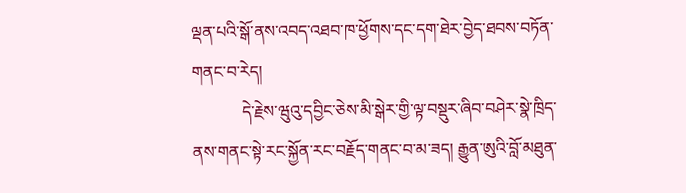ལྡན་པའི་སྒོ་ནས་འབད་འཐབ་ཁ་ཕྱོགས་དང་དག་ཐེར་བྱེད་ཐབས་བཏོན་གནང་བ་རེད།
            དེ་རྗེས་ཝུའུ་དབྱིང་ཅེས་མི་སྒེར་གྱི་ལྟ་བསྡུར་ཞིབ་བཤེར་སྣེ་ཁྲིད་ནས་གནང་སྟེ་རང་སྐྱོན་རང་བརྗོད་གནང་བ་མ་ཟད། རྒྱུན་ཨུའི་བློ་མཐུན་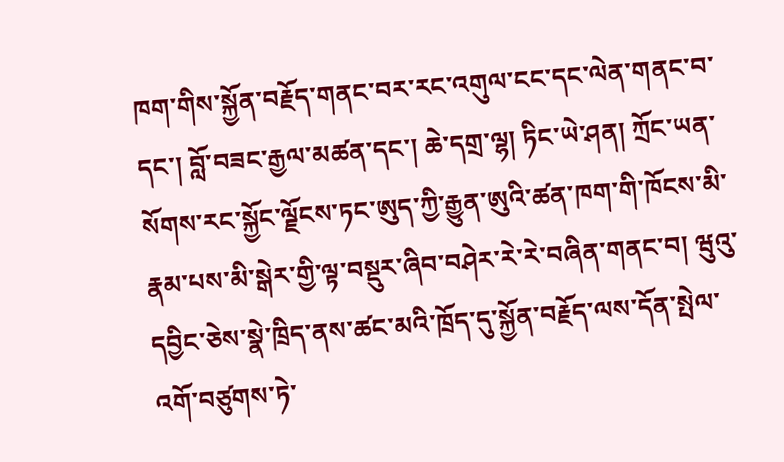ཁག་གིས་སྐྱོན་བརྗོད་གནང་བར་རང་འགུལ་ངང་དང་ལེན་གནང་བ་དང་། བློ་བཟང་རྒྱལ་མཚན་དང་། ཆེ་དགྲ་ལྷ། ཏིང་ཡེ་ཤན། ཀྲོང་ཡན་སོགས་རང་སྐྱོང་ལྗོངས་ཏང་ཨུད་ཀྱི་རྒྱུན་ཨུའི་ཚན་ཁག་གི་ཁོངས་མི་རྣམ་པས་མི་སྒེར་གྱི་ལྟ་བསྡུར་ཞིབ་བཤེར་རེ་རེ་བཞིན་གནང་བ། ཝུའུ་དབྱིང་ཅེས་སྣེ་ཁྲིད་ནས་ཚང་མའི་ཁྲོད་དུ་སྐྱོན་བརྗོད་ལས་དོན་སྤེལ་འགོ་བཙུགས་ཏེ་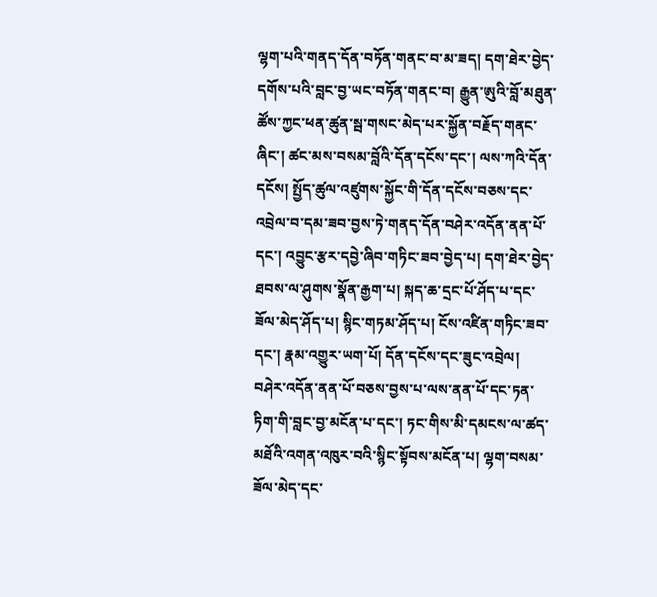ལྷག་པའི་གནད་དོན་བཏོན་གནང་བ་མ་ཟད། དག་ཐེར་བྱེད་དགོས་པའི་བླང་བྱ་ཡང་བཏོན་གནང་བ། རྒྱུན་ཨུའི་བློ་མཐུན་ཚོས་ཀྱང་ཕན་ཚུན་སྦ་གསང་མེད་པར་སྐྱོན་བརྗོད་གནང་ཞིང་། ཚང་མས་བསམ་བློའི་དོན་དངོས་དང་། ལས་ཀའི་དོན་དངོས། སྤྱོད་ཚུལ་འཛུགས་སྐྱོང་གི་དོན་དངོས་བཅས་དང་འབྲེལ་བ་དམ་ཟབ་བྱས་ཏེ་གནད་དོན་བཤེར་འདོན་ནན་པོ་དང་། འབྱུང་རྩར་དབྱེ་ཞིབ་གཏིང་ཟབ་བྱེད་པ། དག་ཐེར་བྱེད་ཐབས་ལ་ཤུགས་སྣོན་རྒྱག་པ། སྐད་ཆ་དྲང་པོ་ཤོད་པ་དང་ཟོལ་མེད་ཤོད་པ། སྙིང་གཏམ་ཤོད་པ། ངོས་འཛིན་གཏིང་ཟབ་དང་། རྣམ་འགྱུར་ཡག་པོ། དོན་དངོས་དང་ཟུང་འབྲེལ། བཤེར་འདོན་ནན་པོ་བཅས་བྱས་པ་ལས་ནན་པོ་དང་ཏན་ཏིག་གི་བླང་བྱ་མངོན་པ་དང་། ཏང་གིས་མི་དམངས་ལ་ཚད་མཐོའི་འགན་འཁུར་བའི་སྙིང་སྟོབས་མངོན་པ། ལྷག་བསམ་ཟོལ་མེད་དང་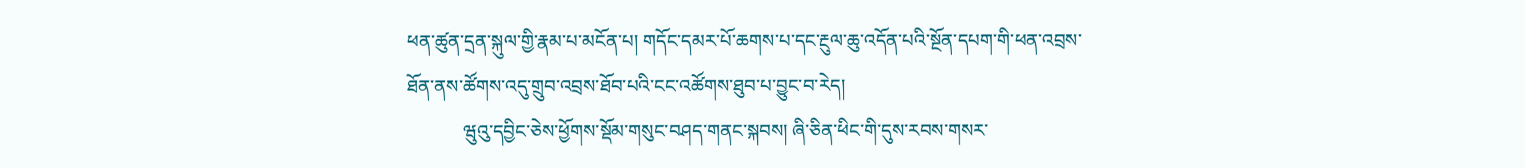ཕན་ཚུན་དྲན་སྐུལ་གྱི་རྣམ་པ་མངོན་པ། གདོང་དམར་པོ་ཆགས་པ་དང་རྔུལ་ཆུ་འདོན་པའི་སྔོན་དཔག་གི་ཕན་འབྲས་ཐོན་ནས་ཚོགས་འདུ་གྲུབ་འབྲས་ཐོབ་པའི་ངང་འཚོགས་ཐུབ་པ་བྱུང་བ་རེད།
            ཝུའུ་དབྱིང་ཅེས་ཕྱོགས་སྡོམ་གསུང་བཤད་གནང་སྐབས། ཞི་ཅིན་ཕིང་གི་དུས་རབས་གསར་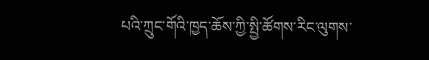པའི་ཀྲུང་གོའི་ཁྱད་ཆོས་ཀྱི་སྤྱི་ཚོགས་རིང་ལུགས་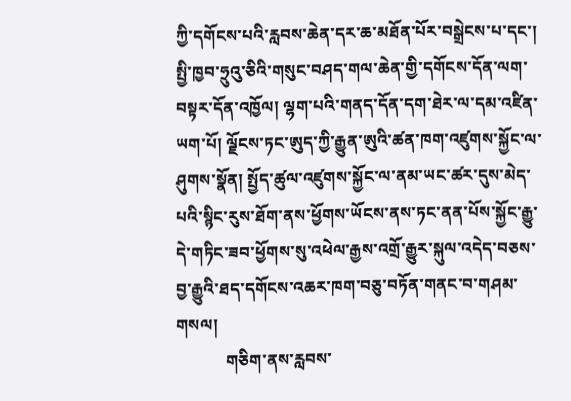ཀྱི་དགོངས་པའི་རླབས་ཆེན་དར་ཆ་མཐོན་པོར་བསྒྲེངས་པ་དང་། སྤྱི་ཁྱབ་ཧྲུའུ་ཅིའི་གསུང་བཤད་གལ་ཆེན་གྱི་དགོངས་དོན་ལག་བསྟར་དོན་འཁྱོལ། ལྷག་པའི་གནད་དོན་དག་ཐེར་ལ་དམ་འཛིན་ཡག་པོ། ལྗོངས་ཏང་ཨུད་ཀྱི་རྒྱུན་ཨུའི་ཚན་ཁག་འཛུགས་སྐྱོང་ལ་ཤུགས་སྣོན། སྤྱོད་ཚུལ་འཛུགས་སྐྱོང་ལ་ནམ་ཡང་ཚར་དུས་མེད་པའི་སྙིང་རུས་ཐོག་ནས་ཕྱོགས་ཡོངས་ནས་ཏང་ནན་པོས་སྐྱོང་རྒྱུ་དེ་གཏིང་ཟབ་ཕྱོགས་སུ་འཕེལ་རྒྱས་འགྲོ་རྒྱུར་སྐུལ་འདེད་བཅས་བྱ་རྒྱུའི་ཐད་དགོངས་འཆར་ཁག་བཅུ་བཏོན་གནང་བ་གཤམ་གསལ།
            གཅིག་ནས་རླབས་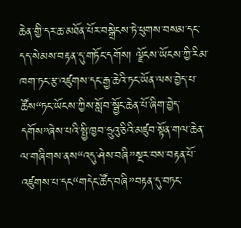ཆེན་གྱི་དར་ཆ་མཐོན་པོར་བསྒྲེངས་ཏེ་ཕུགས་བསམ་དང་དད་སེམས་བརྟན་དུ་གཏོང་དགོས། ལྗོངས་ཡོངས་ཀྱི་རིམ་ཁག་ཏང་རྩ་འཛུགས་དང་རྒྱ་ཆེའི་ཏང་ཡོན་ལས་བྱེད་པ་ཚོས“ཏང་ཡོངས་ཀྱིས་སློབ་སྦྱོང་ཆེན་པོ་ཞིག་བྱེད་དགོས”ཞེས་པའི་སྤྱི་ཁྱབ་ཧྲུའུ་ཅིའི་མཛུབ་སྟོན་གལ་ཆེན་ལ་གཞིགས་ནས“འདུ་ཤེས་བཞི”སྔར་བས་བརྟན་པོ་འཛུགས་པ་དང“གདེང་ཚོད་བཞི”བརྟན་དུ་བཏང་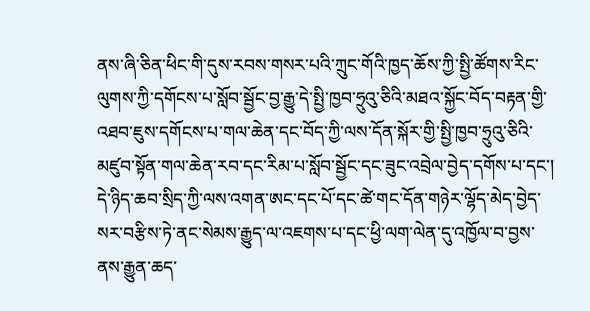ནས་ཞི་ཅིན་ཕིང་གི་དུས་རབས་གསར་པའི་ཀྲུང་གོའི་ཁྱད་ཆོས་ཀྱི་སྤྱི་ཚོགས་རིང་ལུགས་ཀྱི་དགོངས་པ་སློབ་སྦྱོང་བྱ་རྒྱུ་དེ་སྤྱི་ཁྱབ་ཧྲུའུ་ཅིའི་མཐའ་སྐྱོང་བོད་བརྟན་གྱི་འཐབ་ཇུས་དགོངས་པ་གལ་ཆེན་དང་བོད་ཀྱི་ལས་དོན་སྐོར་གྱི་སྤྱི་ཁྱབ་ཧྲུའུ་ཅིའི་མཛུབ་སྟོན་གལ་ཆེན་རབ་དང་རིམ་པ་སློབ་སྦྱོང་དང་ཟུང་འབྲེལ་བྱེད་དགོས་པ་དང་། དེ་ཉིད་ཆབ་སྲིད་ཀྱི་ལས་འགན་ཨང་དང་པོ་དང་ཚེ་གང་དོན་གཉེར་ལྷོད་མེད་བྱེད་སར་བརྩིས་ཏེ་ནང་སེམས་རྒྱུད་ལ་འཇགས་པ་དང་ཕྱི་ལག་ལེན་དུ་འཁྱོལ་བ་བྱས་ནས་རྒྱུན་ཆད་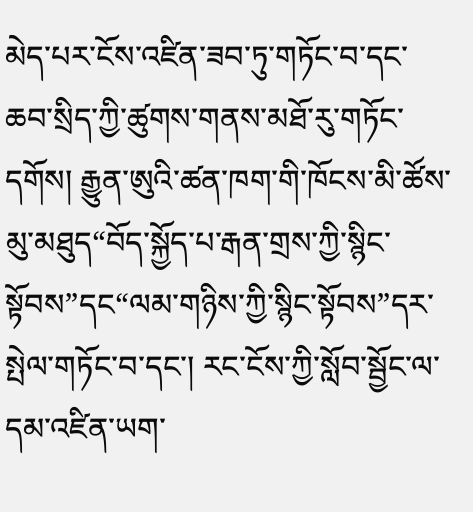མེད་པར་ངོས་འཛིན་ཟབ་ཏུ་གཏོང་བ་དང་ཆབ་སྲིད་ཀྱི་ཚུགས་གནས་མཐོ་རུ་གཏོང་དགོས། རྒྱུན་ཨུའི་ཚན་ཁག་གི་ཁོངས་མི་ཚོས་མུ་མཐུད“བོད་སྐྱོད་པ་རྒན་གྲས་ཀྱི་སྙིང་སྟོབས”དང“ལམ་གཉིས་ཀྱི་སྙིང་སྟོབས”དར་སྤེལ་གཏོང་བ་དང་། རང་ངོས་ཀྱི་སློབ་སྦྱོང་ལ་དམ་འཛིན་ཡག་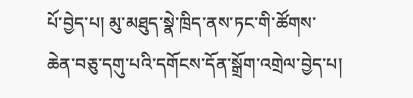པོ་བྱེད་པ། མུ་མཐུད་སྣེ་ཁྲིད་ནས་ཏང་གི་ཚོགས་ཆེན་བཅུ་དགུ་པའི་དགོངས་དོན་སྒྲོག་འགྲེལ་བྱེད་པ།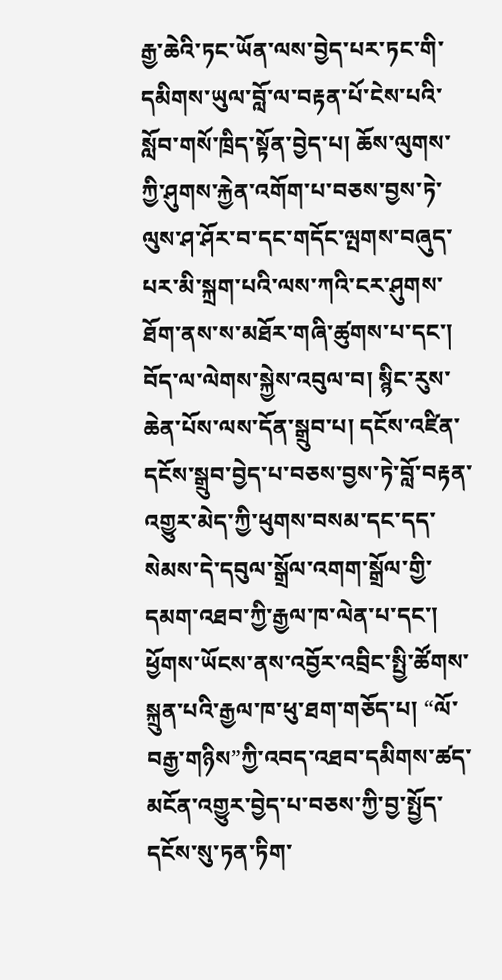རྒྱ་ཆེའི་ཏང་ཡོན་ལས་བྱེད་པར་ཏང་གི་དམིགས་ཡུལ་བློ་ལ་བརྟན་པོ་ངེས་པའི་སློབ་གསོ་ཁྲིད་སྟོན་བྱེད་པ། ཆོས་ལུགས་ཀྱི་ཤུགས་རྐྱེན་འགོག་པ་བཅས་བྱས་ཏེ་ལུས་ཤ་ཤོར་བ་དང་གདོང་ལྤགས་བཞུད་པར་མི་སྐྲག་པའི་ལས་ཀའི་ངར་ཤུགས་ཐོག་ནས་ས་མཐོར་གཞི་ཚུགས་པ་དང་། བོད་ལ་ལེགས་སྐྱེས་འབུལ་བ། སྙིང་རུས་ཆེན་པོས་ལས་དོན་སྒྲུབ་པ། དངོས་འཛིན་དངོས་སྒྲུབ་བྱེད་པ་བཅས་བྱས་ཏེ་བློ་བརྟན་འགྱུར་མེད་ཀྱི་ཕུགས་བསམ་དང་དད་སེམས་དེ་དབུལ་སྒྲོལ་འགག་སྒྲོལ་གྱི་དམག་འཐབ་ཀྱི་རྒྱལ་ཁ་ལེན་པ་དང་། ཕྱོགས་ཡོངས་ནས་འབྱོར་འབྲིང་སྤྱི་ཚོགས་སྐྲུན་པའི་རྒྱལ་ཁ་ཕུ་ཐག་གཅོད་པ། “ལོ་བརྒྱ་གཉིས”ཀྱི་འབད་འཐབ་དམིགས་ཚད་མངོན་འགྱུར་བྱེད་པ་བཅས་ཀྱི་བྱ་སྤྱོད་དངོས་སུ་ཏན་ཏིག་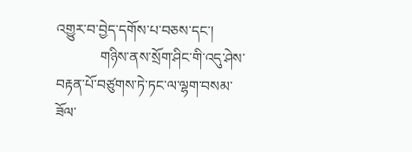འགྱུར་བ་བྱེད་དགོས་པ་བཅས་དང་།
            གཉིས་ནས་སྲོག་ཤིང་གི་འདུ་ཤེས་བརྟན་པོ་བཙུགས་ཏེ་ཏང་ལ་ལྷག་བསམ་ཟོལ་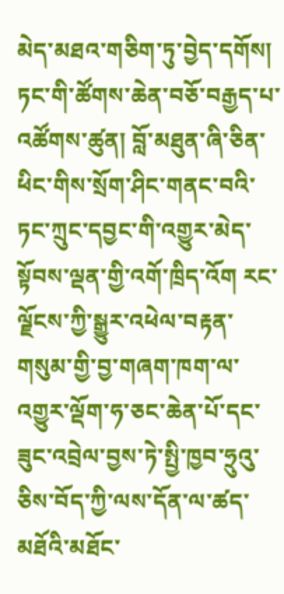མེད་མཐའ་གཅིག་ཏུ་བྱེད་དགོས། ཏང་གི་ཚོགས་ཆེན་བཅོ་བརྒྱད་པ་འཚོགས་ཚུན། བློ་མཐུན་ཞི་ཅིན་ཕིང་གིས་སྲོག་ཤིང་གནང་བའི་ཏང་ཀྲུང་དབྱང་གི་འགྱུར་མེད་སྟོབས་ལྡན་གྱི་འགོ་ཁྲིད་འོག རང་ལྗོངས་ཀྱི་སྒྱུར་འཕེལ་བརྟན་གསུམ་གྱི་བྱ་གཞག་ཁག་ལ་འགྱུར་ལྡོག་ཧ་ཅང་ཆེན་པོ་དང་ཟུང་འབྲེལ་བྱས་ཏེ་སྤྱི་ཁྱབ་ཧྲུའུ་ཅིས་བོད་ཀྱི་ལས་དོན་ལ་ཚད་མཐོའི་མཐོང་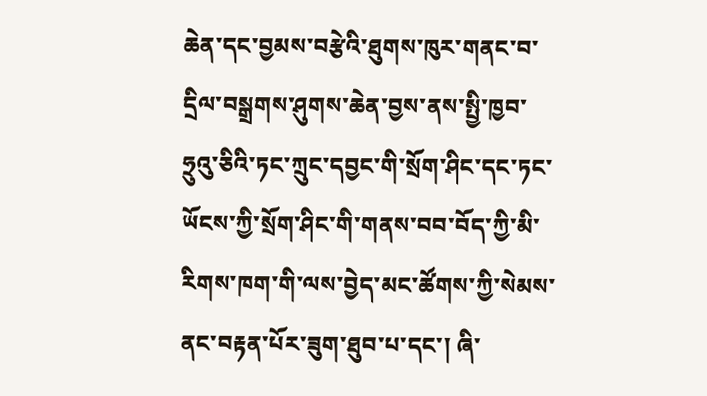ཆེན་དང་བྱམས་བརྩེའི་ཐུགས་ཁུར་གནང་བ་དྲིལ་བསྒྲགས་ཤུགས་ཆེན་བྱས་ནས་སྤྱི་ཁྱབ་ཧྲུའུ་ཅིའི་ཏང་ཀྲུང་དབྱང་གི་སྲོག་ཤིང་དང་ཏང་ཡོངས་ཀྱི་སྲོག་ཤིང་གི་གནས་བབ་བོད་ཀྱི་མི་རིགས་ཁག་གི་ལས་བྱེད་མང་ཚོགས་ཀྱི་སེམས་ནང་བརྟན་པོར་ཟུག་ཐུབ་པ་དང་། ཞི་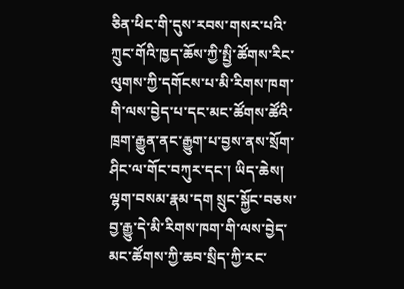ཅིན་ཕིང་གི་དུས་རབས་གསར་པའི་ཀྲུང་གོའི་ཁྱད་ཆོས་ཀྱི་སྤྱི་ཚོགས་རིང་ལུགས་ཀྱི་དགོངས་པ་མི་རིགས་ཁག་གི་ལས་བྱེད་པ་དང་མང་ཚོགས་ཚོའི་ཁྲག་རྒྱུན་ནང་རྒྱུག་པ་བྱས་ནས་སྲོག་ཤིང་ལ་གོང་བཀུར་དང་། ཡིད་ཆེས། ལྷག་བསམ་རྣམ་དག སྲུང་སྐྱོང་བཅས་བྱ་རྒྱུ་དེ་མི་རིགས་ཁག་གི་ལས་བྱེད་མང་ཚོགས་ཀྱི་ཆབ་སྲིད་ཀྱི་རང་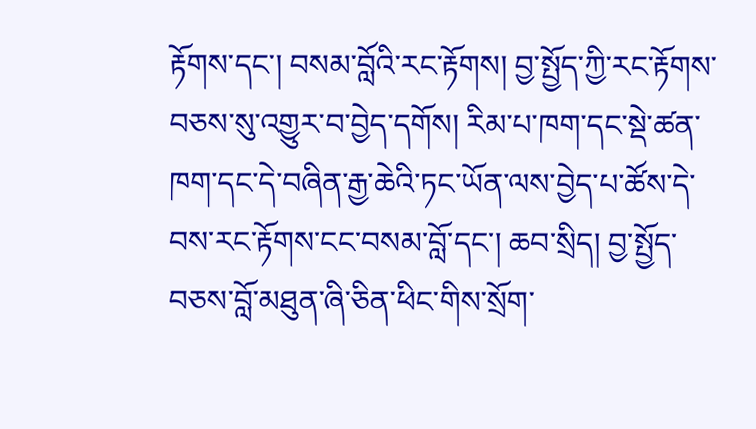རྟོགས་དང་། བསམ་བློའི་རང་རྟོགས། བྱ་སྤྱོད་ཀྱི་རང་རྟོགས་བཅས་སུ་འགྱུར་བ་བྱེད་དགོས། རིམ་པ་ཁག་དང་སྡེ་ཚན་ཁག་དང་དེ་བཞིན་རྒྱ་ཆེའི་ཏང་ཡོན་ལས་བྱེད་པ་ཚོས་དེ་བས་རང་རྟོགས་ངང་བསམ་བློ་དང་། ཆབ་སྲིད། བྱ་སྤྱོད་བཅས་བློ་མཐུན་ཞི་ཅིན་ཕིང་གིས་སྲོག་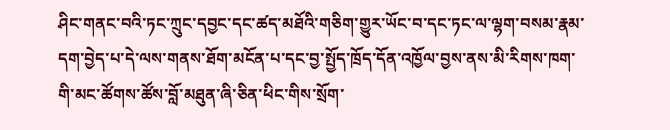ཤིང་གནང་བའི་ཏང་ཀྲུང་དབྱང་དང་ཚད་མཐོའི་གཅིག་གྱུར་ཡོང་བ་དང་ཏང་ལ་ལྷག་བསམ་རྣམ་དག་བྱེད་པ་དེ་ལས་གནས་ཐོག་མངོན་པ་དང་བྱ་སྤྱོད་ཁྲོད་དོན་འཁྱོལ་བྱས་ནས་མི་རིགས་ཁག་གི་མང་ཚོགས་ཚོས་བློ་མཐུན་ཞི་ཅིན་ཕིང་གིས་སྲོག་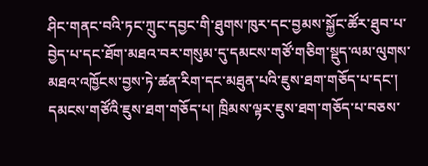ཤིང་གནང་བའི་ཏང་ཀྲུང་དབྱང་གི་ཐུགས་ཁུར་དང་བྱམས་སྐྱོང་ཚོར་ཐུབ་པ་བྱེད་པ་དང་ཐོག་མཐའ་བར་གསུམ་དུ་དམངས་གཙོ་གཅིག་སྡུད་ལམ་ལུགས་མཐའ་འཁྱོངས་བྱས་ཏེ་ཚན་རིག་དང་མཐུན་པའི་ཇུས་ཐག་གཅོད་པ་དང་། དམངས་གཙོའི་ཇུས་ཐག་གཅོད་པ། ཁྲིམས་ལྟར་ཇུས་ཐག་གཅོད་པ་བཅས་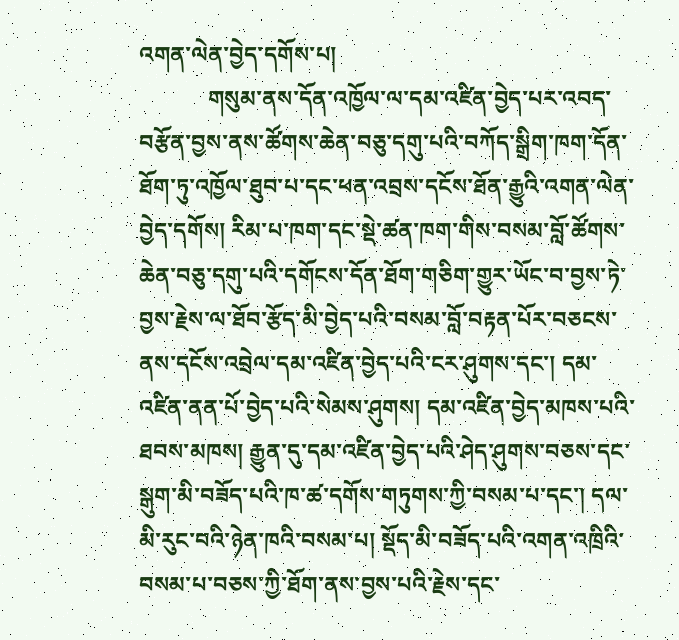འགན་ལེན་བྱེད་དགོས་པ།
            གསུམ་ནས་དོན་འཁྱོལ་ལ་དམ་འཛིན་བྱེད་པར་འབད་བརྩོན་བྱས་ནས་ཚོགས་ཆེན་བཅུ་དགུ་པའི་བཀོད་སྒྲིག་ཁག་དོན་ཐོག་ཏུ་འཁྱོལ་ཐུབ་པ་དང་ཕན་འབྲས་དངོས་ཐོན་རྒྱུའི་འགན་ལེན་བྱེད་དགོས། རིམ་པ་ཁག་དང་སྡེ་ཚན་ཁག་གིས་བསམ་བློ་ཚོགས་ཆེན་བཅུ་དགུ་པའི་དགོངས་དོན་ཐོག་གཅིག་གྱུར་ཡོང་བ་བྱས་ཏེ་བྱས་རྗེས་ལ་ཐོབ་རྩོད་མི་བྱེད་པའི་བསམ་བློ་བརྟན་པོར་བཅངས་ནས་དངོས་འབྲེལ་དམ་འཛིན་བྱེད་པའི་ངར་ཤུགས་དང་། དམ་འཛིན་ནན་པོ་བྱེད་པའི་སེམས་ཤུགས། དམ་འཛིན་བྱེད་མཁས་པའི་ཐབས་མཁས། རྒྱུན་དུ་དམ་འཛིན་བྱེད་པའི་ཤེད་ཤུགས་བཅས་དང་སྒུག་མི་བཟོད་པའི་ཁ་ཚ་དགོས་གཏུགས་ཀྱི་བསམ་པ་དང་། དལ་མི་རུང་བའི་ཉེན་ཁའི་བསམ་པ། སྡོད་མི་བཟོད་པའི་འགན་འཁྲིའི་བསམ་པ་བཅས་ཀྱི་ཐོག་ནས་བྱས་པའི་རྗེས་དང་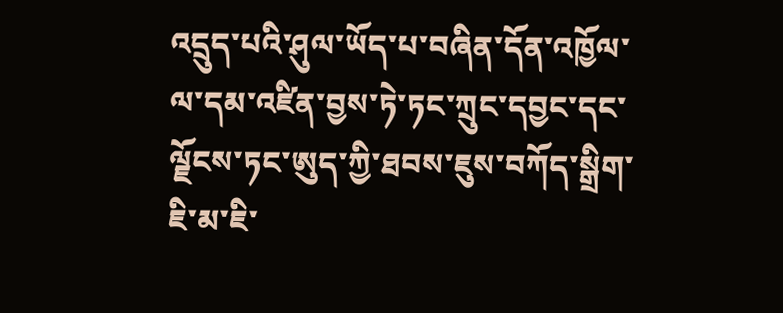འདྲུད་པའི་ཤུལ་ཡོད་པ་བཞིན་དོན་འཁྱོལ་ལ་དམ་འཛིན་བྱས་ཏེ་ཏང་ཀྲུང་དབྱང་དང་ལྗོངས་ཏང་ཨུད་ཀྱི་ཐབས་ཇུས་བཀོད་སྒྲིག་ཇི་མ་ཇི་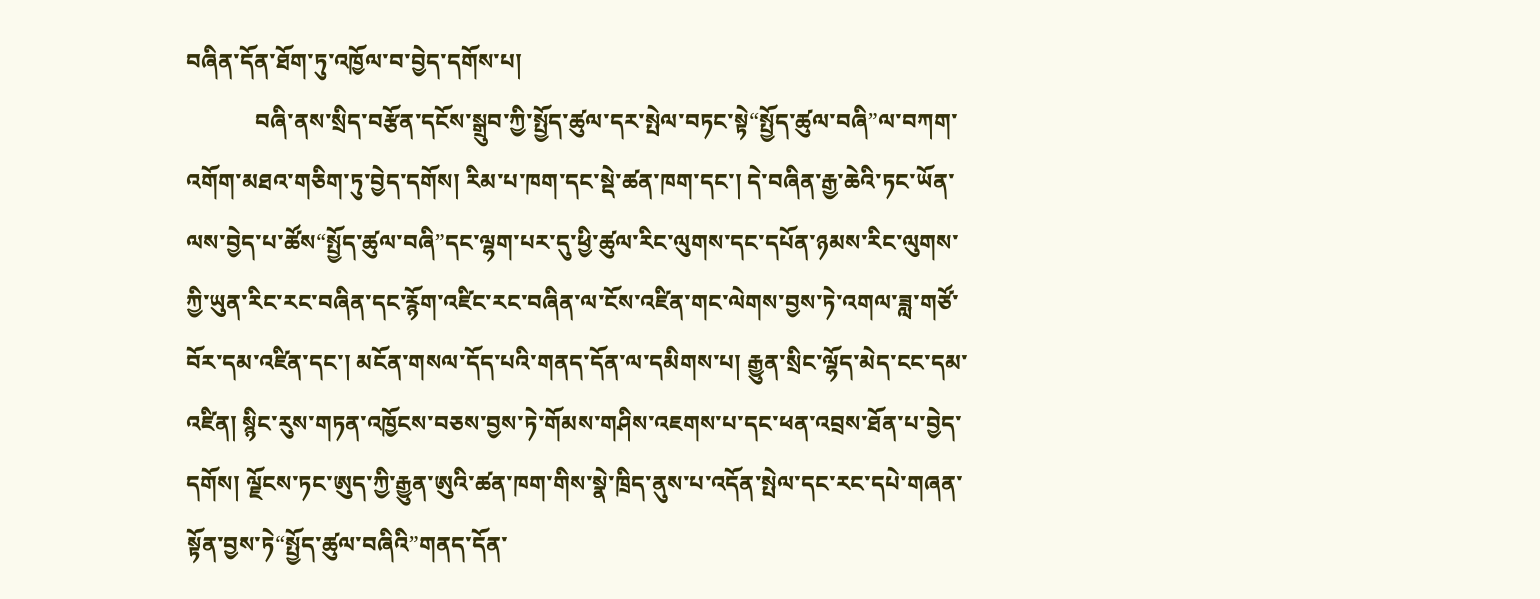བཞིན་དོན་ཐོག་ཏུ་འཁྱོལ་བ་བྱེད་དགོས་པ།
            བཞི་ནས་སྲིད་བརྩོན་དངོས་སྒྲུབ་ཀྱི་སྤྱོད་ཚུལ་དར་སྤེལ་བཏང་སྟེ“སྤྱོད་ཚུལ་བཞི”ལ་བཀག་འགོག་མཐའ་གཅིག་ཏུ་བྱེད་དགོས། རིམ་པ་ཁག་དང་སྡེ་ཚན་ཁག་དང་། དེ་བཞིན་རྒྱ་ཆེའི་ཏང་ཡོན་ལས་བྱེད་པ་ཚོས“སྤྱོད་ཚུལ་བཞི”དང་ལྷག་པར་དུ་ཕྱི་ཚུལ་རིང་ལུགས་དང་དཔོན་ཉམས་རིང་ལུགས་ཀྱི་ཡུན་རིང་རང་བཞིན་དང་རྙོག་འཛིང་རང་བཞིན་ལ་ངོས་འཛིན་གང་ལེགས་བྱས་ཏེ་འགལ་ཟླ་གཙོ་བོར་དམ་འཛིན་དང་། མངོན་གསལ་དོད་པའི་གནད་དོན་ལ་དམིགས་པ། རྒྱུན་སྲིང་ལྷོད་མེད་ངང་དམ་འཛིན། སྙིང་རུས་གཏན་འཁྱོངས་བཅས་བྱས་ཏེ་གོམས་གཤིས་འཇགས་པ་དང་ཕན་འབྲས་ཐོན་པ་བྱེད་དགོས། ལྗོངས་ཏང་ཨུད་ཀྱི་རྒྱུན་ཨུའི་ཚན་ཁག་གིས་སྣེ་ཁྲིད་ནུས་པ་འདོན་སྤེལ་དང་རང་དཔེ་གཞན་སྟོན་བྱས་ཏེ“སྤྱོད་ཚུལ་བཞིའི”གནད་དོན་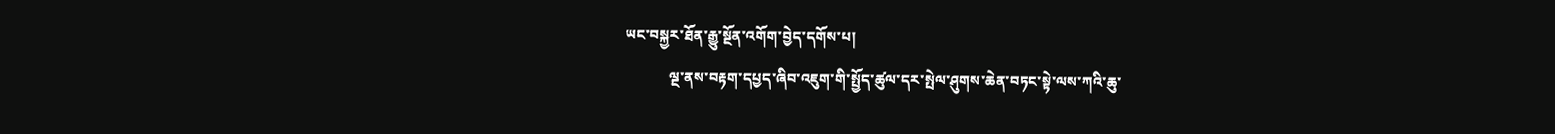ཡང་བསྐྱར་ཐོན་རྒྱུ་སྔོན་འགོག་བྱེད་དགོས་པ།
            ལྔ་ནས་བརྟག་དཔྱད་ཞིབ་འཇུག་གི་སྤྱོད་ཚུལ་དར་སྤེལ་ཤུགས་ཆེན་བཏང་སྟེ་ལས་ཀའི་ཆུ་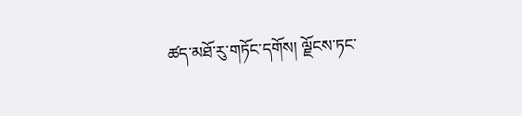ཚད་མཐོ་རུ་གཏོང་དགོས། ལྗོངས་ཏང་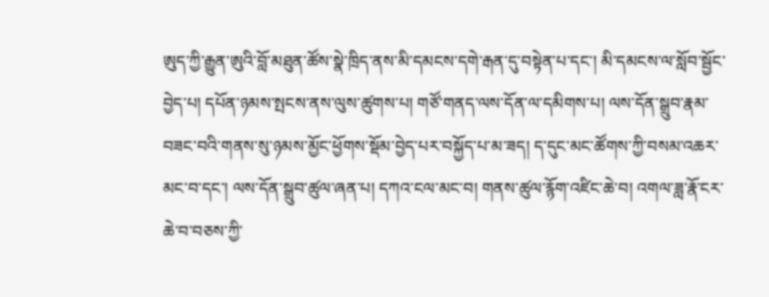ཨུད་ཀྱི་རྒྱུན་ཨུའི་བློ་མཐུན་ཚོས་སྣེ་ཁྲིད་ནས་མི་དམངས་དགེ་རྒན་དུ་བསྟེན་པ་དང་། མི་དམངས་ལ་སློབ་སྦྱོང་བྱེད་པ། དཔོན་ཉམས་སྤངས་ནས་ལུས་ཚུགས་པ། གཙོ་གནད་ལས་དོན་ལ་དམིགས་པ། ལས་དོན་སྒྲུབ་རྣམ་བཟང་བའི་གནས་སུ་ཉམས་མྱོང་ཕྱོགས་སྡོམ་བྱེད་པར་བསྐྱོད་པ་མ་ཟད། ད་དུང་མང་ཚོགས་ཀྱི་བསམ་འཆར་མང་བ་དང་། ལས་དོན་སྒྲུབ་ཚུལ་ཞན་པ། དཀའ་ངལ་མང་བ། གནས་ཚུལ་རྙོག་འཛིང་ཆེ་བ། འགལ་ཟླ་རྣོ་ངར་ཆེ་བ་བཅས་ཀྱི་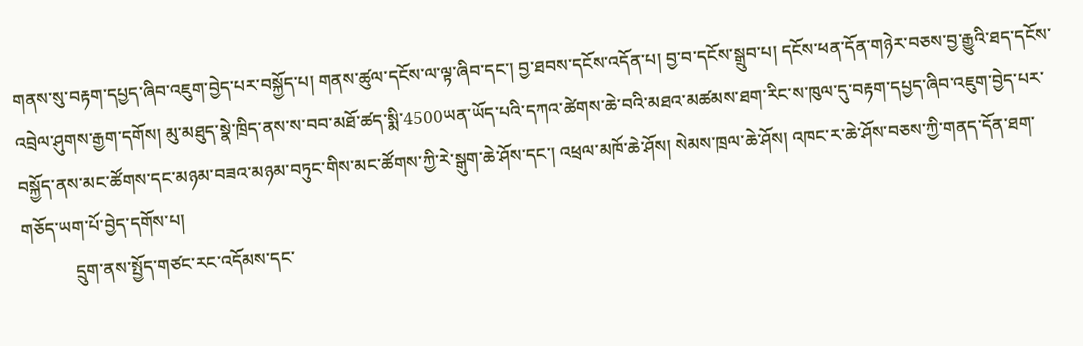གནས་སུ་བརྟག་དཔྱད་ཞིབ་འཇུག་བྱེད་པར་བསྐྱོད་པ། གནས་ཚུལ་དངོས་ལ་ལྟ་ཞིབ་དང་། བྱ་ཐབས་དངོས་འདོན་པ། བྱ་བ་དངོས་སྒྲུབ་པ། དངོས་ཕན་དོན་གཉེར་བཅས་བྱ་རྒྱུའི་ཐད་དངོས་འབྲེལ་ཤུགས་རྒྱག་དགོས། མུ་མཐུད་སྣེ་ཁྲིད་ནས་ས་བབ་མཐོ་ཚད་སྨི་4500ཡན་ཡོད་པའི་དཀའ་ཚེགས་ཆེ་བའི་མཐའ་མཚམས་ཐག་རིང་ས་ཁུལ་དུ་བརྟག་དཔྱད་ཞིབ་འཇུག་བྱེད་པར་བསྐྱོད་ནས་མང་ཚོགས་དང་མཉམ་བཟའ་མཉམ་བཏུང་གིས་མང་ཚོགས་ཀྱི་རེ་སྒུག་ཆེ་ཤོས་དང་། འཕྲལ་མཁོ་ཆེ་ཤོས། སེམས་ཁྲལ་ཆེ་ཤོས། འཁང་ར་ཆེ་ཤོས་བཅས་ཀྱི་གནད་དོན་ཐག་གཅོད་ཡག་པོ་བྱེད་དགོས་པ།
            དྲུག་ནས་སྤྱོད་གཙང་རང་འདོམས་དང་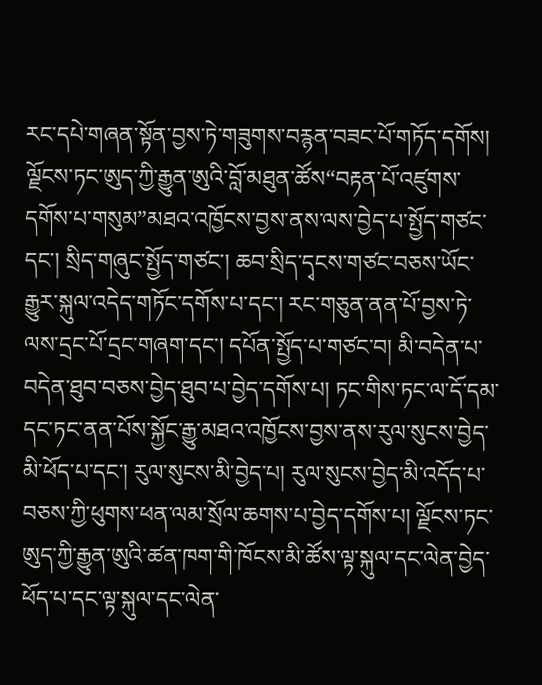རང་དཔེ་གཞན་སྟོན་བྱས་ཏེ་གཟུགས་བརྙན་བཟང་པོ་གཏོད་དགོས། ལྗོངས་ཏང་ཨུད་ཀྱི་རྒྱུན་ཨུའི་བློ་མཐུན་ཚོས“བརྟན་པོ་འཛུགས་དགོས་པ་གསུམ”མཐའ་འཁྱོངས་བྱས་ནས་ལས་བྱེད་པ་སྤྱོད་གཙང་དང་། སྲིད་གཞུང་སྤྱོད་གཙང་། ཆབ་སྲིད་དྭངས་གཙང་བཅས་ཡོང་རྒྱུར་སྐུལ་འདེད་གཏོང་དགོས་པ་དང་། རང་གཅུན་ནན་པོ་བྱས་ཏེ་ལས་དྲང་པོ་དྲང་གཞག་དང་། དཔོན་སྤྱོད་པ་གཙང་བ། མི་བདེན་པ་བདེན་ཐུབ་བཅས་བྱེད་ཐུབ་པ་བྱེད་དགོས་པ། ཏང་གིས་ཏང་ལ་དོ་དམ་དང་ཏང་ནན་པོས་སྐྱོང་རྒྱུ་མཐའ་འཁྱོངས་བྱས་ནས་རུལ་སུངས་བྱེད་མི་ཕོད་པ་དང་། རུལ་སུངས་མི་བྱེད་པ། རུལ་སུངས་བྱེད་མི་འདོད་པ་བཅས་ཀྱི་ཕུགས་ཕན་ལམ་སྲོལ་ཆགས་པ་བྱེད་དགོས་པ། ལྗོངས་ཏང་ཨུད་ཀྱི་རྒྱུན་ཨུའི་ཚན་ཁག་གི་ཁོངས་མི་ཚོས་ལྟ་སྐུལ་དང་ལེན་བྱེད་ཕོད་པ་དང་ལྟ་སྐུལ་དང་ལེན་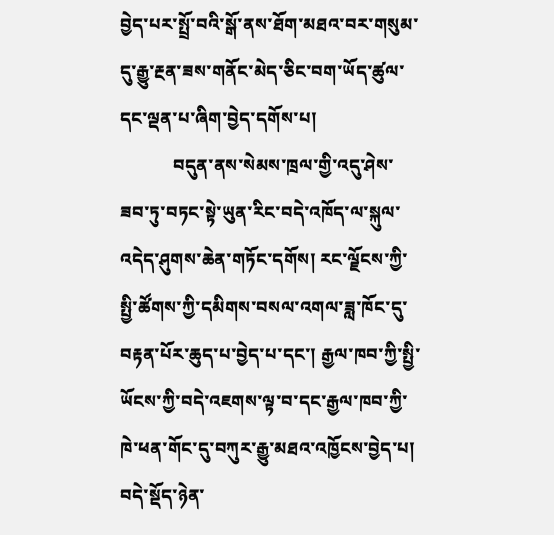བྱེད་པར་སྤྲོ་བའི་སྒོ་ནས་ཐོག་མཐའ་བར་གསུམ་དུ་རྒྱུ་རྔན་ཟས་གནོང་མེད་ཅིང་བག་ཡོད་ཚུལ་དང་ལྡན་པ་ཞིག་བྱེད་དགོས་པ།
            བདུན་ནས་སེམས་ཁྲལ་གྱི་འདུ་ཤེས་ཟབ་ཏུ་བཏང་སྟེ་ཡུན་རིང་བདེ་འཁོད་ལ་སྐུལ་འདེད་ཤུགས་ཆེན་གཏོང་དགོས། རང་ལྗོངས་ཀྱི་སྤྱི་ཚོགས་ཀྱི་དམིགས་བསལ་འགལ་ཟླ་ཁོང་དུ་བརྟན་པོར་ཆུད་པ་བྱེད་པ་དང་། རྒྱལ་ཁབ་ཀྱི་སྤྱི་ཡོངས་ཀྱི་བདེ་འཇགས་ལྟ་བ་དང་རྒྱལ་ཁབ་ཀྱི་ཁེ་ཕན་གོང་དུ་བཀུར་རྒྱུ་མཐའ་འཁྱོངས་བྱེད་པ། བདེ་སྡོད་ཉེན་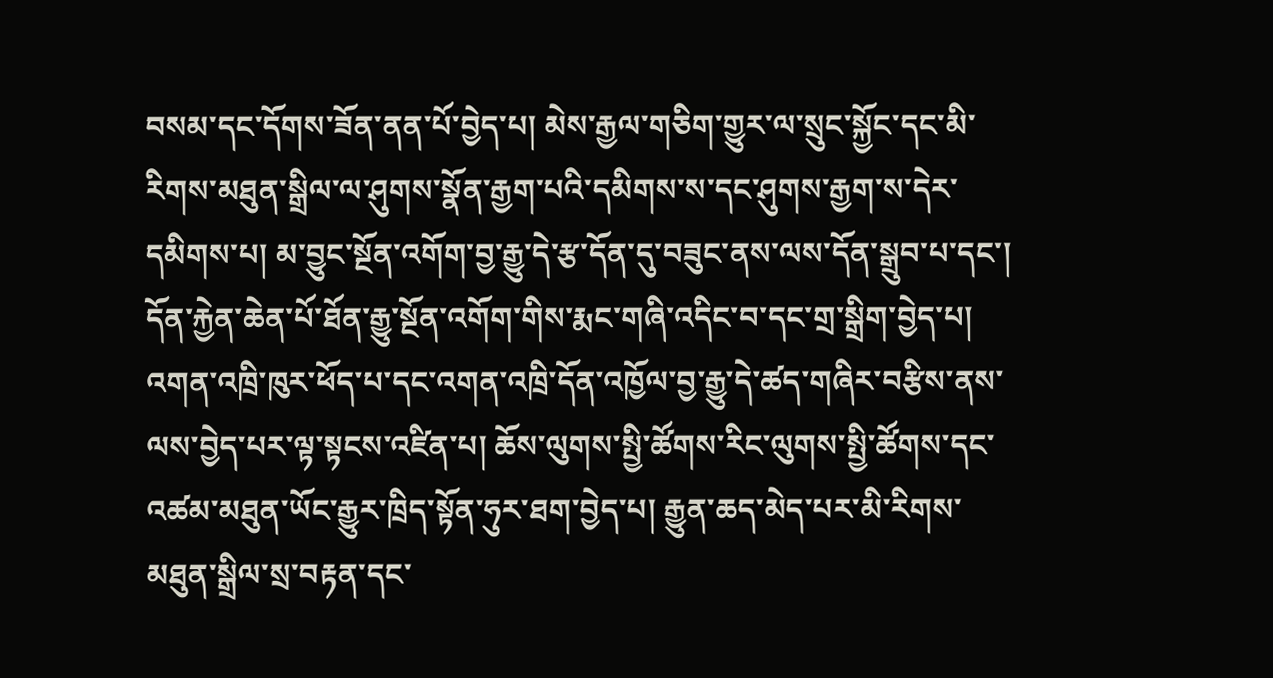བསམ་དང་དོགས་ཟོན་ནན་པོ་བྱེད་པ། མེས་རྒྱལ་གཅིག་གྱུར་ལ་སྲུང་སྐྱོང་དང་མི་རིགས་མཐུན་སྒྲིལ་ལ་ཤུགས་སྣོན་རྒྱག་པའི་དམིགས་ས་དང་ཤུགས་རྒྱག་ས་དེར་དམིགས་པ། མ་བྱུང་སྔོན་འགོག་བྱ་རྒྱུ་དེ་རྩ་དོན་དུ་བཟུང་ནས་ལས་དོན་སྒྲུབ་པ་དང་། དོན་རྐྱེན་ཆེན་པོ་ཐོན་རྒྱུ་སྔོན་འགོག་གིས་རྨང་གཞི་འདིང་བ་དང་གྲ་སྒྲིག་བྱེད་པ། འགན་འཁྲི་ཁུར་ཕོད་པ་དང་འགན་འཁྲི་དོན་འཁྱོལ་བྱ་རྒྱུ་དེ་ཚད་གཞིར་བརྩིས་ནས་ལས་བྱེད་པར་ལྟ་སྟངས་འཛིན་པ། ཆོས་ལུགས་སྤྱི་ཚོགས་རིང་ལུགས་སྤྱི་ཚོགས་དང་འཚམ་མཐུན་ཡོང་རྒྱུར་ཁྲིད་སྟོན་ཧུར་ཐག་བྱེད་པ། རྒྱུན་ཆད་མེད་པར་མི་རིགས་མཐུན་སྒྲིལ་སྲ་བརྟན་དང་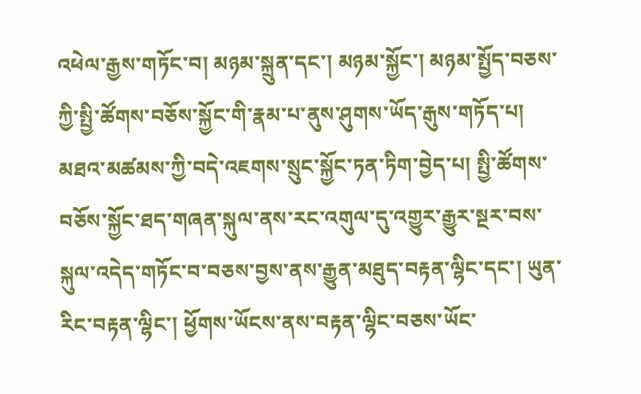འཕེལ་རྒྱས་གཏོང་བ། མཉམ་སྐྲུན་དང་། མཉམ་སྐྱོང་། མཉམ་སྤྱོད་བཅས་ཀྱི་སྤྱི་ཚོགས་བཅོས་སྐྱོང་གི་རྣམ་པ་ནུས་ཤུགས་ཡོད་རྒུས་གཏོད་པ། མཐའ་མཚམས་ཀྱི་བདེ་འཇགས་སྲུང་སྐྱོང་ཏན་ཏིག་བྱེད་པ། སྤྱི་ཚོགས་བཅོས་སྐྱོང་ཐད་གཞན་སྐུལ་ནས་རང་འགུལ་དུ་འགྱུར་རྒྱུར་སྔར་བས་སྐུལ་འདེད་གཏོང་བ་བཅས་བྱས་ནས་རྒྱུན་མཐུད་བརྟན་ལྷིང་དང་། ཡུན་རིང་བརྟན་ལྷིང་། ཕྱོགས་ཡོངས་ནས་བརྟན་ལྷིང་བཅས་ཡོང་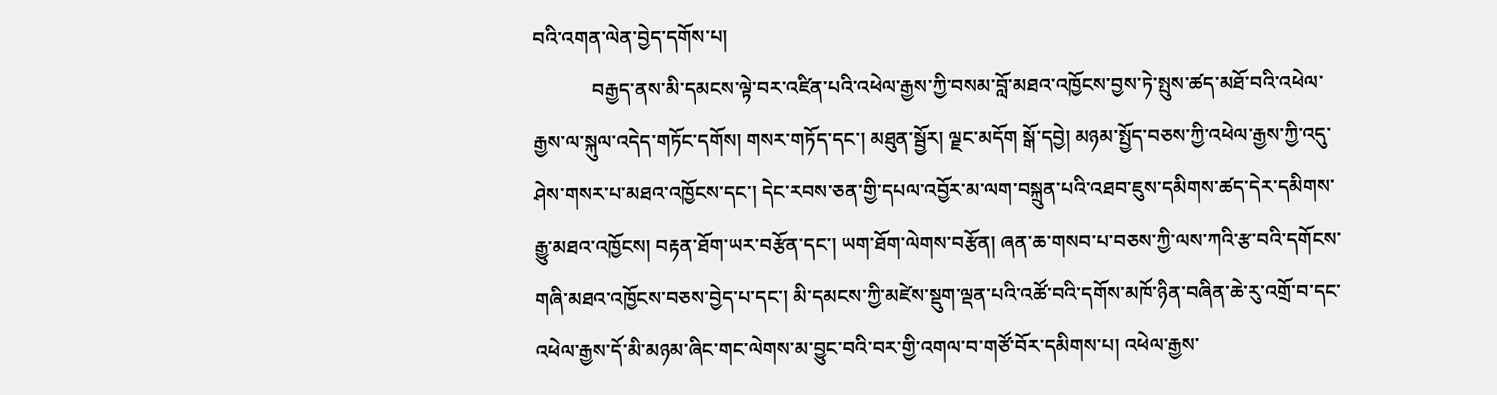བའི་འགན་ལེན་བྱེད་དགོས་པ།
            བརྒྱད་ནས་མི་དམངས་ལྟེ་བར་འཛིན་པའི་འཕེལ་རྒྱས་ཀྱི་བསམ་བློ་མཐའ་འཁྱོངས་བྱས་ཏེ་སྤུས་ཚད་མཐོ་བའི་འཕེལ་རྒྱས་ལ་སྐུལ་འདེད་གཏོང་དགོས། གསར་གཏོད་དང་། མཐུན་སྦྱོར། ལྗང་མདོག སྒོ་དབྱེ། མཉམ་སྤྱོད་བཅས་ཀྱི་འཕེལ་རྒྱས་ཀྱི་འདུ་ཤེས་གསར་པ་མཐའ་འཁྱོངས་དང་། དེང་རབས་ཅན་གྱི་དཔལ་འབྱོར་མ་ལག་བསྐྲུན་པའི་འཐབ་ཇུས་དམིགས་ཚད་དེར་དམིགས་རྒྱུ་མཐའ་འཁྱོངས། བརྟན་ཐོག་ཡར་བརྩོན་དང་། ཡག་ཐོག་ལེགས་བརྩོན། ཞན་ཆ་གསབ་པ་བཅས་ཀྱི་ལས་ཀའི་རྩ་བའི་དགོངས་གཞི་མཐའ་འཁྱོངས་བཅས་བྱེད་པ་དང་། མི་དམངས་ཀྱི་མཛེས་སྡུག་ལྡན་པའི་འཚོ་བའི་དགོས་མཁོ་ཉིན་བཞིན་ཆེ་རུ་འགྲོ་བ་དང་འཕེལ་རྒྱས་དོ་མི་མཉམ་ཞིང་གང་ལེགས་མ་བྱུང་བའི་བར་གྱི་འགལ་བ་གཙོ་བོར་དམིགས་པ། འཕེལ་རྒྱས་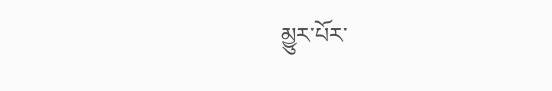མྱུར་པོར་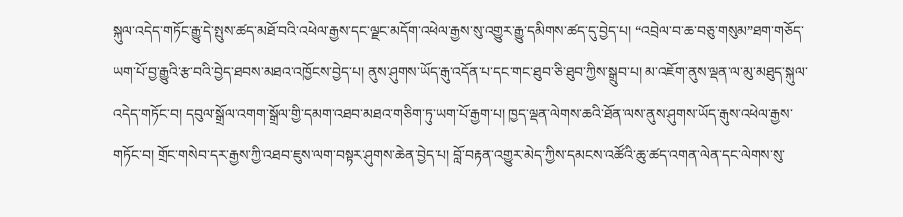སྐུལ་འདེད་གཏོང་རྒྱུ་དེ་སྤུས་ཚད་མཐོ་བའི་འཕེལ་རྒྱས་དང་ལྗང་མདོག་འཕེལ་རྒྱས་སུ་འགྱུར་རྒྱུ་དམིགས་ཚད་དུ་བྱེད་པ། “འབྲེལ་བ་ཆ་བཅུ་གསུམ”ཐག་གཅོད་ཡག་པོ་བྱ་རྒྱུའི་རྩ་བའི་བྱེད་ཐབས་མཐའ་འཁྱོངས་བྱེད་པ། ནུས་ཤུགས་ཡོད་རྒུ་འདོན་པ་དང་གང་ཐུབ་ཅི་ཐུབ་ཀྱིས་སྒྲུབ་པ། མ་འཇོག་ནུས་ལྡན་ལ་མུ་མཐུད་སྐུལ་འདེད་གཏོང་བ། དབུལ་སྒྲོལ་འགག་སྒྲོལ་གྱི་དམག་འཐབ་མཐའ་གཅིག་ཏུ་ཡག་པོ་རྒྱག་པ། ཁྱད་ལྡན་ལེགས་ཆའི་ཐོན་ལས་ནུས་ཤུགས་ཡོད་རྒུས་འཕེལ་རྒྱས་གཏོང་བ། གྲོང་གསེབ་དར་རྒྱས་ཀྱི་འཐབ་ཇུས་ལག་བསྟར་ཤུགས་ཆེན་བྱེད་པ། བློ་བརྟན་འགྱུར་མེད་ཀྱིས་དམངས་འཚོའི་ཆུ་ཚད་འགན་ལེན་དང་ལེགས་སུ་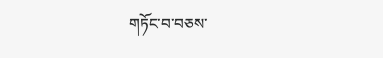གཏོང་བ་བཅས་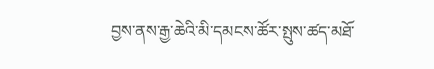བྱས་ནས་རྒྱ་ཆེའི་མི་དམངས་ཚོར་སྤུས་ཚད་མཐོ་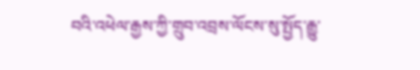བའི་འཕེལ་རྒྱས་ཀྱི་གྲུབ་འབྲས་ལོངས་སུ་སྤྱོད་རྒྱུ་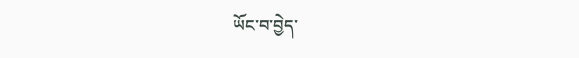ཡོང་བ་བྱེད་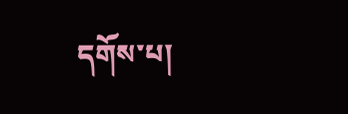དགོས་པ།